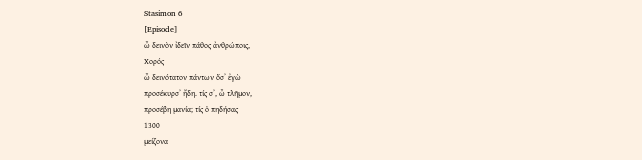Stasimon 6
[Episode]
ὦ δεινὸν ἰδεῖν πάθος ἀνθρώποις,
Χορός
ὦ δεινότατον πάντων ὅσʼ ἐγὼ
προσέκυρσʼ ἤδη. τίς σʼ, ὦ τλῆμον,
προσέβη μανία; τίς ὁ πηδήσας
1300
μείζονα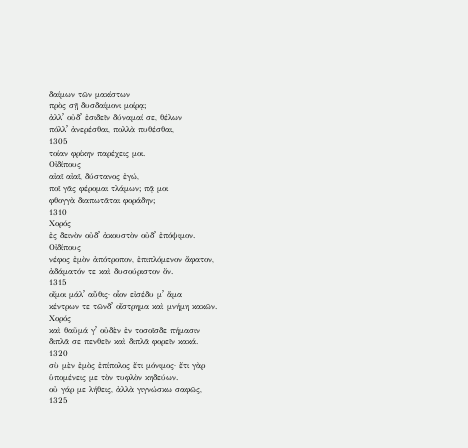δαίμων τῶν μακίστων
πρὸς σῇ δυσδαίμονι μοίρᾳ;
ἀλλʼ οὐδʼ ἐσιδεῖν δύναμαί σε, θέλων
πόλλʼ ἀνερέσθαι, πολλὰ πυθέσθαι,
1305
τοίαν φρίκην παρέχεις μοι.
Οἰδίπους
αἰαῖ αἰαῖ, δύστανος ἐγώ,
ποῖ γᾶς φέρομαι τλάμων; πᾷ μοι
φθογγὰ διαπωτᾶται φοράδην;
1310
Χορός
ἐς δεινὸν οὐδʼ ἀκουστὸν οὐδʼ ἐπόψιμον.
Οἰδίπους
νέφος ἐμὸν ἀπότροπον, ἐπιπλόμενον ἄφατον,
ἀδάματόν τε καὶ δυσούριστον ὄν.
1315
οἴμοι μάλʼ αὖθις· οἷον εἰσέδυ μʼ ἅμα
κέντρων τε τῶνδʼ οἴστρημα καὶ μνήμη κακῶν.
Χορός
καὶ θαῦμά γʼ οὐδὲν ἐν τοσοῖσδε πήμασιν
διπλᾶ σε πενθεῖν καὶ διπλᾶ φορεῖν κακά.
1320
σὺ μὲν ἐμὸς ἐπίπολος ἔτι μόνιμος· ἔτι γὰρ
ὑπομένεις με τὸν τυφλὸν κηδεύων.
οὐ γάρ με λήθεις, ἀλλὰ γιγνώσκω σαφῶς,
1325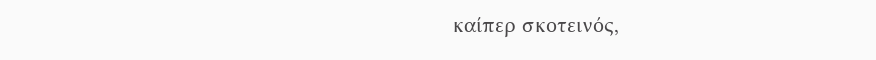καίπερ σκοτεινός,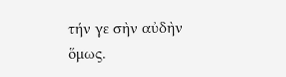τήν γε σὴν αὐδὴν ὅμως.